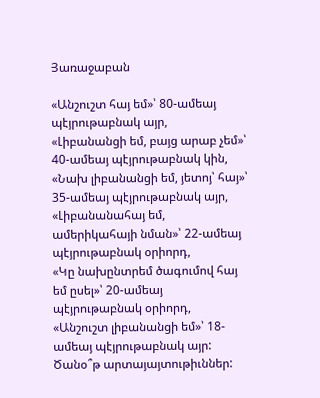Յառաջաբան

«Անշուշտ հայ եմ»՝ 80-ամեայ պէյրութաբնակ այր,
«Լիբանանցի եմ, բայց արաբ չեմ»՝ 40-ամեայ պէյրութաբնակ կին,
«Նախ լիբանանցի եմ, յետոյ՝ հայ»՝ 35-ամեայ պէյրութաբնակ այր,
«Լիբանանահայ եմ, ամերիկահայի նման»՝ 22-ամեայ պէյրութաբնակ օրիորդ,
«Կը նախընտրեմ ծագումով հայ եմ ըսել»՝ 20-ամեայ պէյրութաբնակ օրիորդ,
«Անշուշտ լիբանանցի եմ»՝ 18-ամեայ պէյրութաբնակ այր:
Ծանօ՞թ արտայայտութիւններ: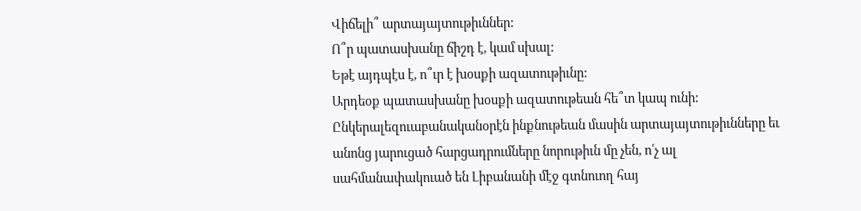Վիճելի՞ արտայայտութիւններ:
Ո՞ր պատասխանը ճիշդ է, կամ սխալ:
Եթէ այդպէս է, ո՞ւր է խօսքի ազատութիւնը:
Արդեօք պատասխանը խօսքի ազատութեան հե՞տ կապ ունի:
Ընկերալեզուաբանականօրէն ինքնութեան մասին արտայայտութիւնները եւ անոնց յարուցած հարցադրումները նորութիւն մը չեն, ո՛չ ալ սահմանափակուած են Լիբանանի մէջ գտնուող հայ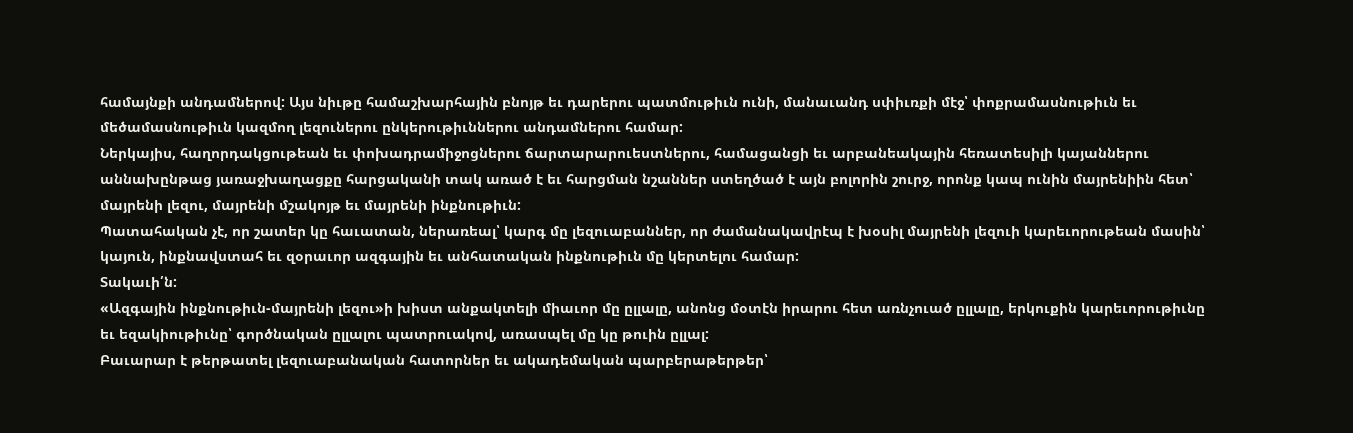համայնքի անդամներով: Այս նիւթը համաշխարհային բնոյթ եւ դարերու պատմութիւն ունի, մանաւանդ սփիւռքի մէջ՝ փոքրամասնութիւն եւ մեծամասնութիւն կազմող լեզուներու ընկերութիւններու անդամներու համար:
Ներկայիս, հաղորդակցութեան եւ փոխադրամիջոցներու ճարտարարուեստներու, համացանցի եւ արբանեակային հեռատեսիլի կայաններու աննախընթաց յառաջխաղացքը հարցականի տակ առած է եւ հարցման նշաններ ստեղծած է այն բոլորին շուրջ, որոնք կապ ունին մայրենիին հետ՝ մայրենի լեզու, մայրենի մշակոյթ եւ մայրենի ինքնութիւն:
Պատահական չէ, որ շատեր կը հաւատան, ներառեալ՝ կարգ մը լեզուաբաններ, որ ժամանակավրէպ է խօսիլ մայրենի լեզուի կարեւորութեան մասին՝ կայուն, ինքնավստահ եւ զօրաւոր ազգային եւ անհատական ինքնութիւն մը կերտելու համար:
Տակաւի՛ն:
«Ազգային ինքնութիւն-մայրենի լեզու»ի խիստ անքակտելի միաւոր մը ըլլալը, անոնց մօտէն իրարու հետ առնչուած ըլլալը, երկուքին կարեւորութիւնը եւ եզակիութիւնը՝ գործնական ըլլալու պատրուակով, առասպել մը կը թուին ըլլալ:
Բաւարար է թերթատել լեզուաբանական հատորներ եւ ակադեմական պարբերաթերթեր՝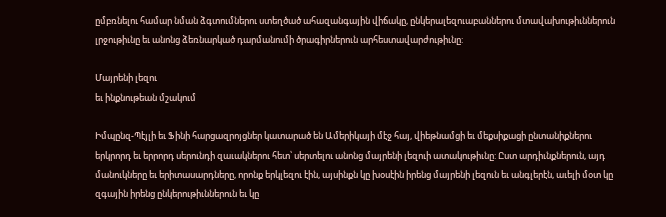ըմբռնելու համար նման ձգտումներու ստեղծած ահազանգային վիճակը, ընկերալեզուաբաններու մտավախութիւններուն լրջութիւնը եւ անոնց ձեռնարկած դարմանումի ծրագիրներուն արհեստավարժութիւնը:

Մայրենի լեզու
եւ ինքնութեան մշակում

Իմպընզ-Պէյլի եւ Ֆինի հարցազրոյցներ կատարած են Ամերիկայի մէջ հայ, վիեթնամցի եւ մեքսիքացի ընտանիքներու երկրորդ եւ երրորդ սերունդի զաւակներու հետ՝ սերտելու անոնց մայրենի լեզուի ատակութիւնը: Ըստ արդիւնքներուն, այդ մանուկները եւ երիտասարդները, որոնք երկլեզու էին, այսինքն կը խօսէին իրենց մայրենի լեզուն եւ անգլերէն, աւելի մօտ կը զգային իրենց ընկերութիւններուն եւ կը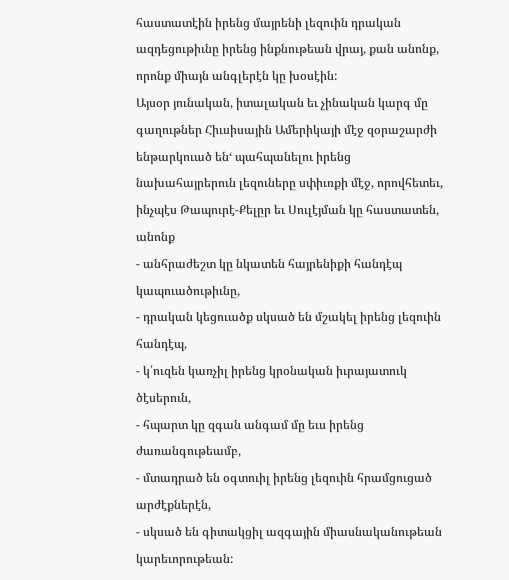հաստատէին իրենց մայրենի լեզուին դրական ազդեցութիւնը իրենց ինքնութեան վրայ, քան անոնք, որոնք միայն անգլերէն կը խօսէին:
Այսօր յունական, իտալական եւ չինական կարգ մը գաղութներ Հիւսիսային Ամերիկայի մէջ զօրաշարժի ենթարկուած են‘ պահպանելու իրենց նախահայրերուն լեզուները սփիւռքի մէջ, որովհետեւ, ինչպէս Թապուրէ-Քելըր եւ Սուլէյման կը հաստատեն, անոնք
- անհրաժեշտ կը նկատեն հայրենիքի հանդէպ կապուածութիւնը,
- դրական կեցուածք սկսած են մշակել իրենց լեզուին հանդէպ,
- կ՛ուզեն կառչիլ իրենց կրօնական իւրայատուկ ծէսերուն,
- հպարտ կը զգան անգամ մը եւս իրենց ժառանգութեամբ,
- մտադրած են օգտուիլ իրենց լեզուին հրամցուցած արժէքներէն,
- սկսած են գիտակցիլ ազգային միասնականութեան կարեւորութեան: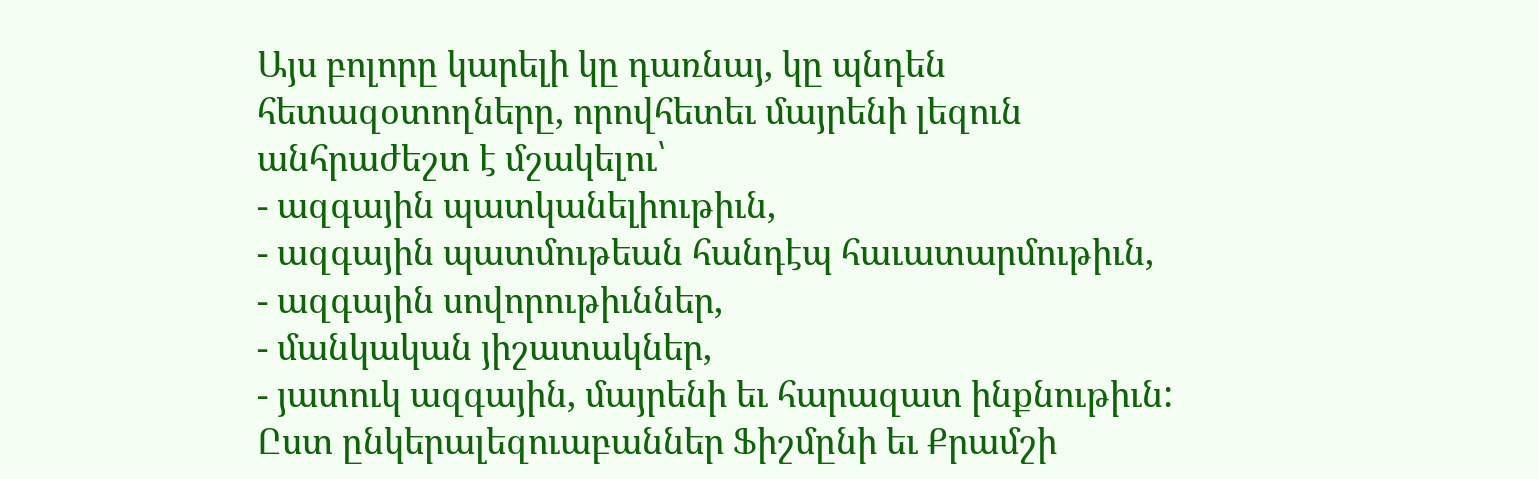Այս բոլորը կարելի կը դառնայ, կը պնդեն հետազօտողները, որովհետեւ մայրենի լեզուն անհրաժեշտ է մշակելու՝
- ազգային պատկանելիութիւն,
- ազգային պատմութեան հանդէպ հաւատարմութիւն,
- ազգային սովորութիւններ,
- մանկական յիշատակներ,
- յատուկ ազգային, մայրենի եւ հարազատ ինքնութիւն:
Ըստ ընկերալեզուաբաններ Ֆիշմընի եւ Քրամշի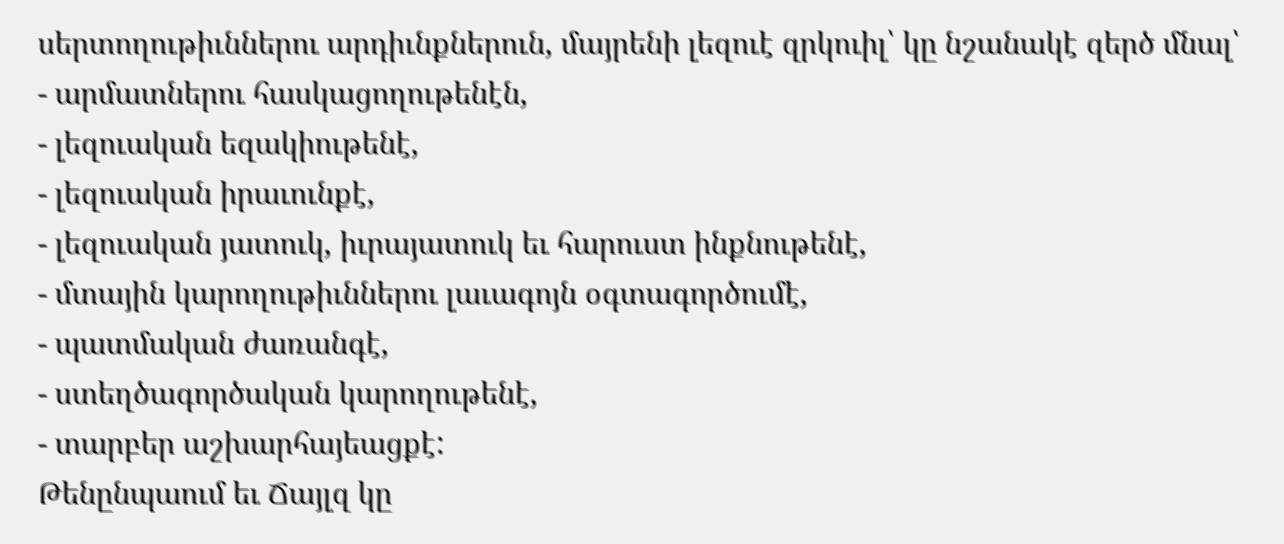սերտողութիւններու արդիւնքներուն, մայրենի լեզուէ զրկուիլ՝ կը նշանակէ զերծ մնալ՝
- արմատներու հասկացողութենէն,
- լեզուական եզակիութենէ,
- լեզուական իրաւունքէ,
- լեզուական յատուկ, իւրայատուկ եւ հարուստ ինքնութենէ,
- մտային կարողութիւններու լաւագոյն օգտագործումէ,
- պատմական ժառանգէ,
- ստեղծագործական կարողութենէ,
- տարբեր աշխարհայեացքէ:
Թենընպաում եւ Ճայլզ կը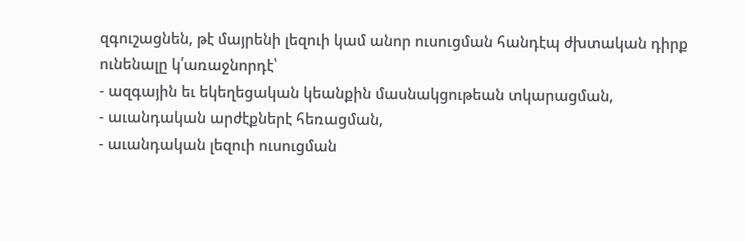զգուշացնեն, թէ մայրենի լեզուի կամ անոր ուսուցման հանդէպ ժխտական դիրք ունենալը կ՛առաջնորդէ՝
- ազգային եւ եկեղեցական կեանքին մասնակցութեան տկարացման,
- աւանդական արժէքներէ հեռացման,
- աւանդական լեզուի ուսուցման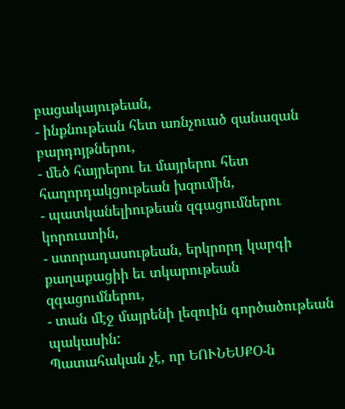բացակայութեան,
- ինքնութեան հետ առնչուած զանազան բարդոյթներու,
- մեծ հայրերու եւ մայրերու հետ հաղորդակցութեան խզումին,
- պատկանելիութեան զգացումներու կորուստին,
- ստորադասութեան, երկրորդ կարգի քաղաքացիի եւ տկարութեան զգացումներու,
- տան մէջ մայրենի լեզուին գործածութեան պակասին:
Պատահական չէ, որ ԵՈՒՆԵՍՔՕ-ն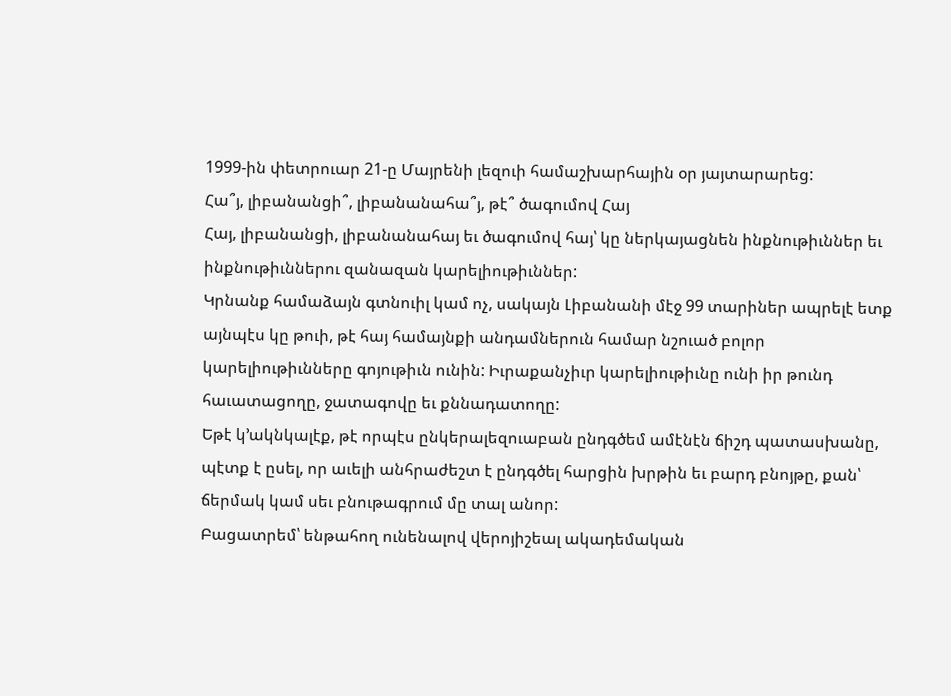1999-ին փետրուար 21-ը Մայրենի լեզուի համաշխարհային օր յայտարարեց:
Հա՞յ, լիբանանցի՞, լիբանանահա՞յ, թէ՞ ծագումով Հայ
Հայ, լիբանանցի, լիբանանահայ եւ ծագումով հայ՝ կը ներկայացնեն ինքնութիւններ եւ ինքնութիւններու զանազան կարելիութիւններ:
Կրնանք համաձայն գտնուիլ կամ ոչ, սակայն Լիբանանի մէջ 99 տարիներ ապրելէ ետք այնպէս կը թուի, թէ հայ համայնքի անդամներուն համար նշուած բոլոր կարելիութիւնները գոյութիւն ունին: Իւրաքանչիւր կարելիութիւնը ունի իր թունդ հաւատացողը, ջատագովը եւ քննադատողը:
Եթէ կ’ակնկալէք, թէ որպէս ընկերալեզուաբան ընդգծեմ ամէնէն ճիշդ պատասխանը, պէտք է ըսել, որ աւելի անհրաժեշտ է ընդգծել հարցին խրթին եւ բարդ բնոյթը, քան՝ ճերմակ կամ սեւ բնութագրում մը տալ անոր:
Բացատրեմ՝ ենթահող ունենալով վերոյիշեալ ակադեմական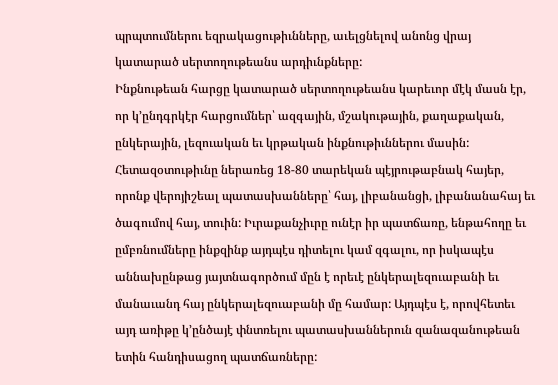պրպտումներու եզրակացութիւնները, աւելցնելով անոնց վրայ կատարած սերտողութեանս արդիւնքները:
Ինքնութեան հարցը կատարած սերտողութեանս կարեւոր մէկ մասն էր, որ կ’ընդգրկէր հարցումներ՝ ազգային, մշակութային, քաղաքական, ընկերային, լեզուական եւ կրթական ինքնութիւններու մասին: Հետազօտութիւնը ներառեց 18-80 տարեկան պէյրութաբնակ հայեր, որոնք վերոյիշեալ պատասխանները՝ հայ, լիբանանցի, լիբանանահայ եւ ծագումով հայ, տուին: Իւրաքանչիւրը ունէր իր պատճառը, ենթահողը եւ ըմբռնումները ինքզինք այդպէս դիտելու կամ զգալու, որ իսկապէս աննախընթաց յայտնագործում մըն է որեւէ ընկերալեզուաբանի եւ մանաւանդ հայ ընկերալեզուաբանի մը համար: Այդպէս է, որովհետեւ այդ առիթը կ’ընծայէ փնտռելու պատասխաններուն զանազանութեան ետին հանդիսացող պատճառները: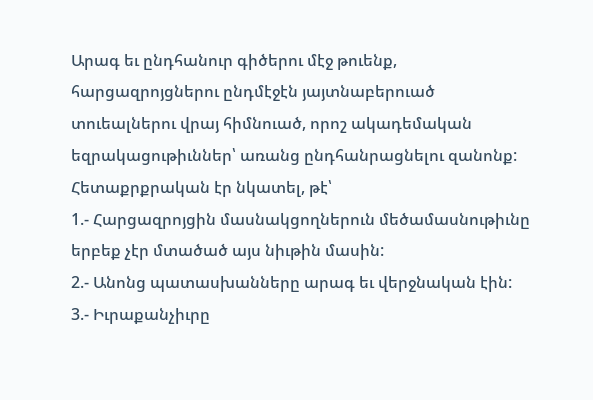Արագ եւ ընդհանուր գիծերու մէջ թուենք, հարցազրոյցներու ընդմէջէն յայտնաբերուած տուեալներու վրայ հիմնուած, որոշ ակադեմական եզրակացութիւններ՝ առանց ընդհանրացնելու զանոնք: Հետաքրքրական էր նկատել, թէ՝
1.- Հարցազրոյցին մասնակցողներուն մեծամասնութիւնը երբեք չէր մտածած այս նիւթին մասին:
2.- Անոնց պատասխանները արագ եւ վերջնական էին:
3.- Իւրաքանչիւրը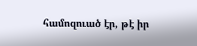համոզուած էր, թէ իր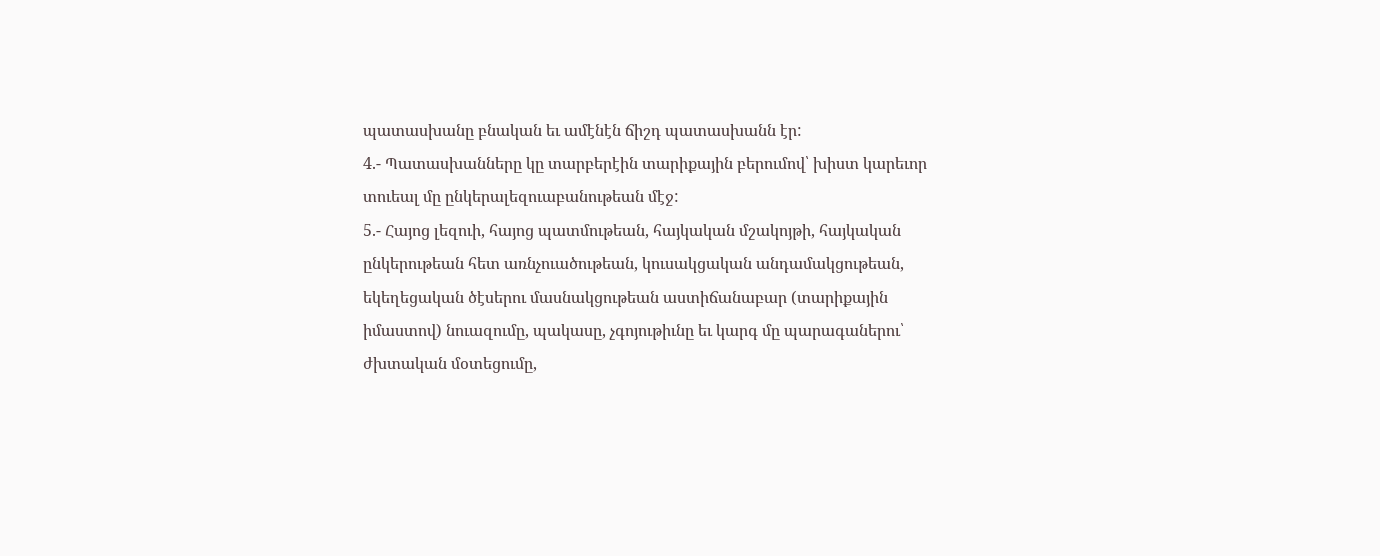պատասխանը բնական եւ ամէնէն ճիշդ պատասխանն էր:
4.- Պատասխանները կը տարբերէին տարիքային բերումով՝ խիստ կարեւոր տուեալ մը ընկերալեզուաբանութեան մէջ:
5.- Հայոց լեզուի, հայոց պատմութեան, հայկական մշակոյթի, հայկական ընկերութեան հետ առնչուածութեան, կուսակցական անդամակցութեան, եկեղեցական ծէսերու մասնակցութեան աստիճանաբար (տարիքային իմաստով) նուազումը, պակասը, չգոյութիւնը եւ կարգ մը պարագաներու՝ ժխտական մօտեցումը,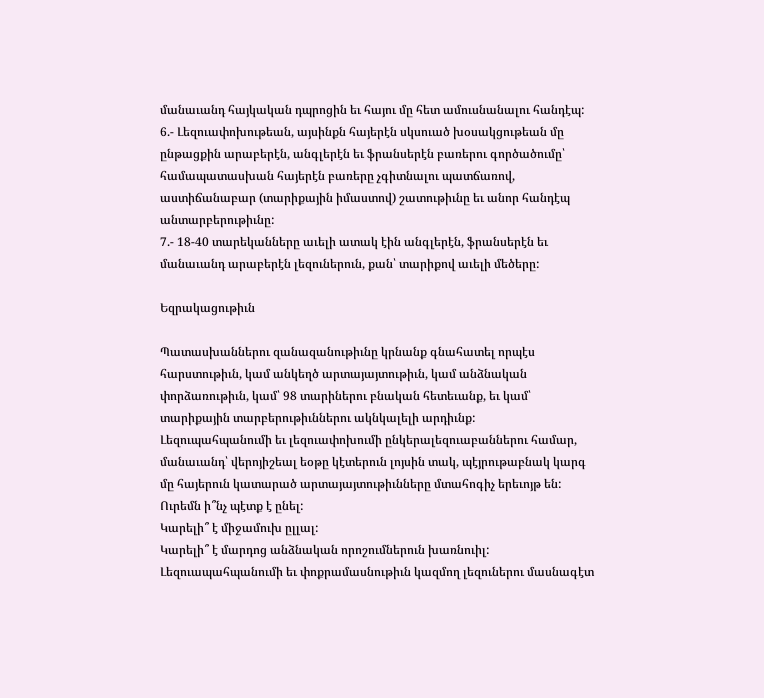մանաւանդ հայկական դպրոցին եւ հայու մը հետ ամուսնանալու հանդէպ:
6.- Լեզուափոխութեան, այսինքն հայերէն սկսուած խօսակցութեան մը ընթացքին արաբերէն, անգլերէն եւ ֆրանսերէն բառերու գործածումը՝ համապատասխան հայերէն բառերը չգիտնալու պատճառով, աստիճանաբար (տարիքային իմաստով) շատութիւնը եւ անոր հանդէպ անտարբերութիւնը:
7.- 18-40 տարեկանները աւելի ատակ էին անգլերէն, ֆրանսերէն եւ մանաւանդ արաբերէն լեզուներուն, քան՝ տարիքով աւելի մեծերը:

Եզրակացութիւն

Պատասխաններու զանազանութիւնը կրնանք գնահատել որպէս հարստութիւն, կամ անկեղծ արտայայտութիւն, կամ անձնական փորձառութիւն, կամ՝ 98 տարիներու բնական հետեւանք, եւ կամ՝ տարիքային տարբերութիւններու ակնկալելի արդիւնք:
Լեզուպահպանումի եւ լեզուափոխումի ընկերալեզուաբաններու համար, մանաւանդ՝ վերոյիշեալ եօթը կէտերուն լոյսին տակ, պէյրութաբնակ կարգ մը հայերուն կատարած արտայայտութիւնները մտահոգիչ երեւոյթ են:
Ուրեմն ի՞նչ պէտք է ընել:
Կարելի՞ է միջամուխ ըլլալ:
Կարելի՞ է մարդոց անձնական որոշումներուն խառնուիլ:
Լեզուապահպանումի եւ փոքրամասնութիւն կազմող լեզուներու մասնագէտ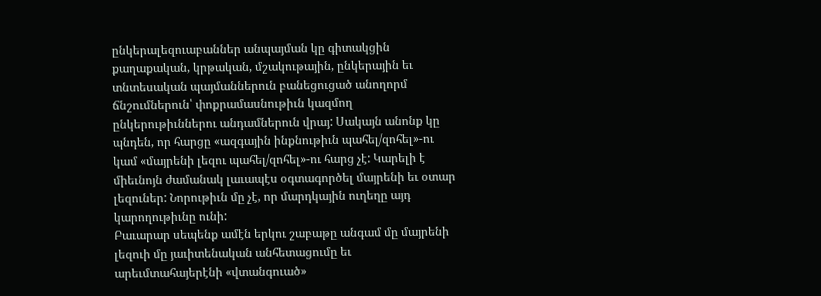ընկերալեզուաբաններ անպայման կը գիտակցին քաղաքական, կրթական, մշակութային, ընկերային եւ տնտեսական պայմաններուն բանեցուցած անողորմ ճնշումներուն՝ փոքրամասնութիւն կազմող ընկերութիւններու անդամներուն վրայ: Սակայն անոնք կը պնդեն, որ հարցը «ազգային ինքնութիւն պահել/զոհել»-ու կամ «մայրենի լեզու պահել/զոհել»-ու հարց չէ: Կարելի է միեւնոյն ժամանակ լաւապէս օգտագործել մայրենի եւ օտար լեզուներ: Նորութիւն մը չէ, որ մարդկային ուղեղը այդ կարողութիւնը ունի:
Բաւարար սեպենք ամէն երկու շաբաթը անգամ մը մայրենի լեզուի մը յաւիտենական անհետացումը եւ արեւմտահայերէնի «վտանգուած»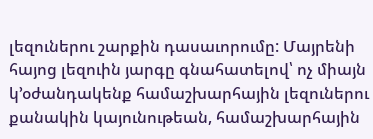լեզուներու շարքին դասաւորումը: Մայրենի հայոց լեզուին յարգը գնահատելով՝ ոչ միայն կ’օժանդակենք համաշխարհային լեզուներու քանակին կայունութեան, համաշխարհային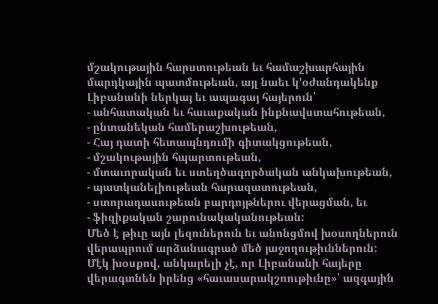մշակութային հարստութեան եւ համաշխարհային մարդկային պատմութեան, այլ նաեւ կ’օժանդակենք Լիբանանի ներկայ եւ ապագայ հայերուն՝
- անհատական եւ հաւաքական ինքնավստահութեան,
- ընտանեկան համերաշխութեան,
- Հայ դատի հետապնդումի գիտակցութեան,
- մշակութային հպարտութեան,
- մտաւորական եւ ստեղծագործական անկախութեան,
- պատկանելիութեան հարազատութեան,
- ստորադասութեան բարդոյթներու վերացման, եւ
- ֆիզիքական շարունակականութեան:
Մեծ է թիւը այն լեզուներուն եւ անոնցմով խօսողներուն վերապրում արձանագրած մեծ յաջողութիւններուն: Մէկ խօսքով, անկարելի չէ, որ Լիբանանի հայերը վերագտնեն իրենց «հաւասարակշռութիւնը»՝ ազգային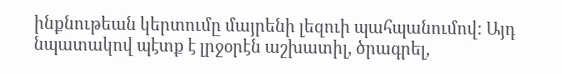ինքնութեան կերտումը մայրենի լեզուի պահպանումով: Այդ նպատակով պէտք է լրջօրէն աշխատիլ, ծրագրել,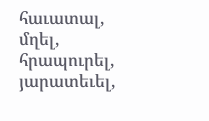հաւատալ, մղել, հրապուրել, յարատեւել,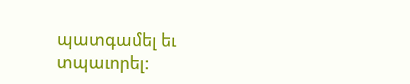պատգամել եւ տպաւորել: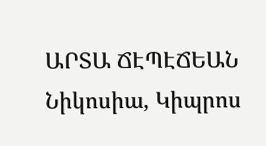ԱՐՏԱ ՃԷՊԷՃԵԱՆ
Նիկոսիա, Կիպրոս